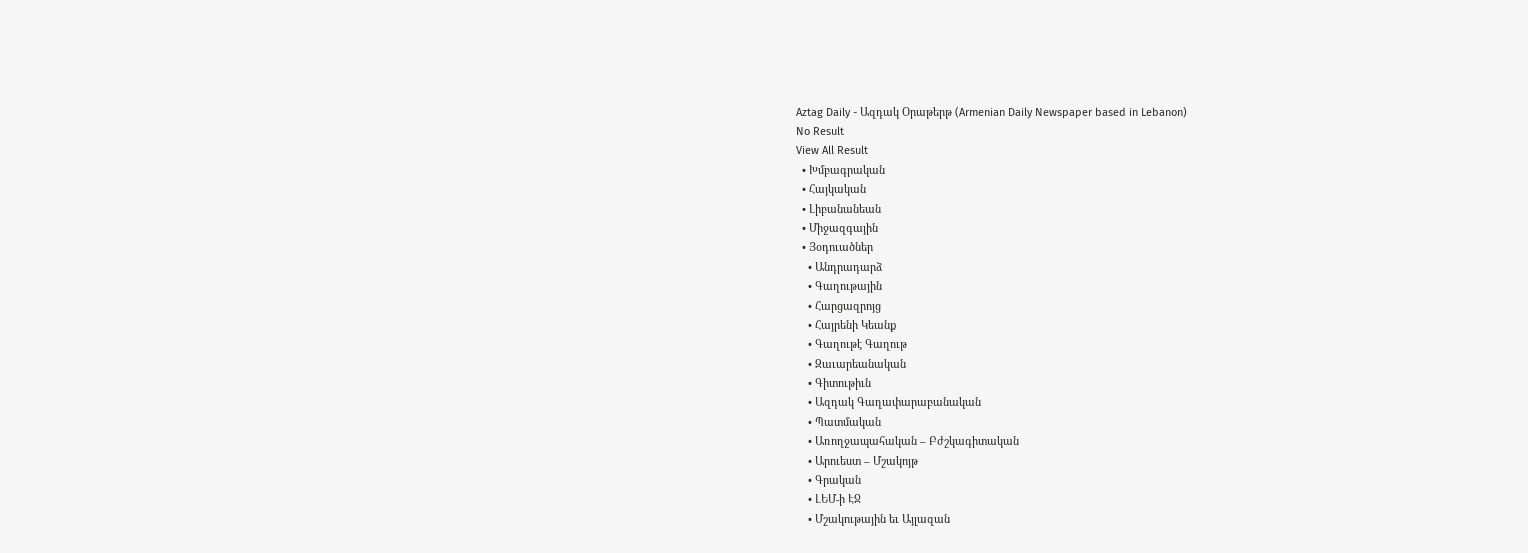Aztag Daily - Ազդակ Օրաթերթ (Armenian Daily Newspaper based in Lebanon)
No Result
View All Result
  • Խմբագրական
  • Հայկական
  • Լիբանանեան
  • Միջազգային
  • Յօդուածներ
    • Անդրադարձ
    • Գաղութային
    • Հարցազրոյց
    • Հայրենի Կեանք
    • Գաղութէ Գաղութ
    • Զաւարեանական
    • Գիտութիւն
    • Ազդակ Գաղափարաբանական
    • Պատմական
    • Առողջապահական – Բժշկագիտական
    • Արուեստ – Մշակոյթ
    • Գրական
    • ԼԵՄ-ի ԷՋ
    • Մշակութային եւ Այլազան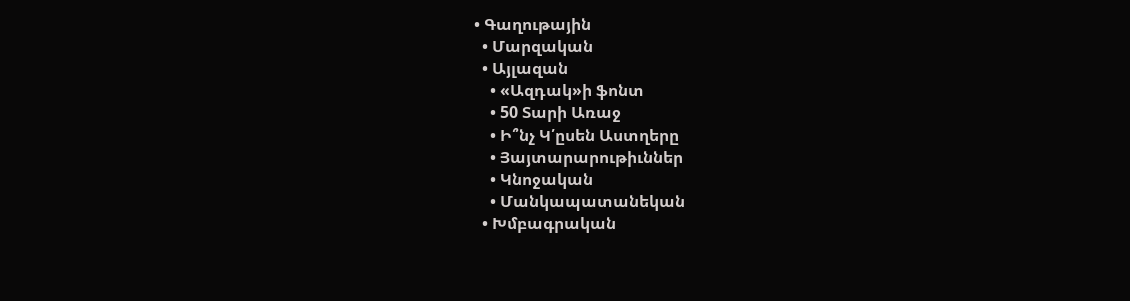• Գաղութային
  • Մարզական
  • Այլազան
    • «Ազդակ»ի ֆոնտ
    • 50 Տարի Առաջ
    • Ի՞նչ Կ՛ըսեն Աստղերը
    • Յայտարարութիւններ
    • Կնոջական
    • Մանկապատանեկան
  • Խմբագրական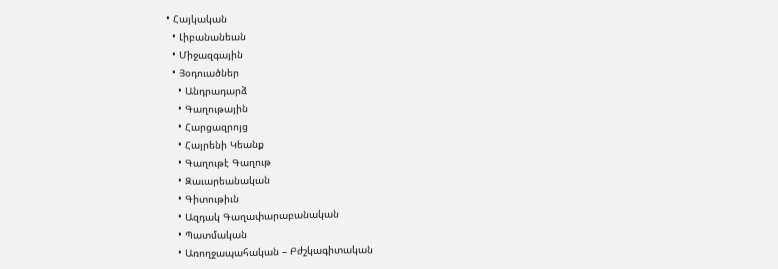• Հայկական
  • Լիբանանեան
  • Միջազգային
  • Յօդուածներ
    • Անդրադարձ
    • Գաղութային
    • Հարցազրոյց
    • Հայրենի Կեանք
    • Գաղութէ Գաղութ
    • Զաւարեանական
    • Գիտութիւն
    • Ազդակ Գաղափարաբանական
    • Պատմական
    • Առողջապահական – Բժշկագիտական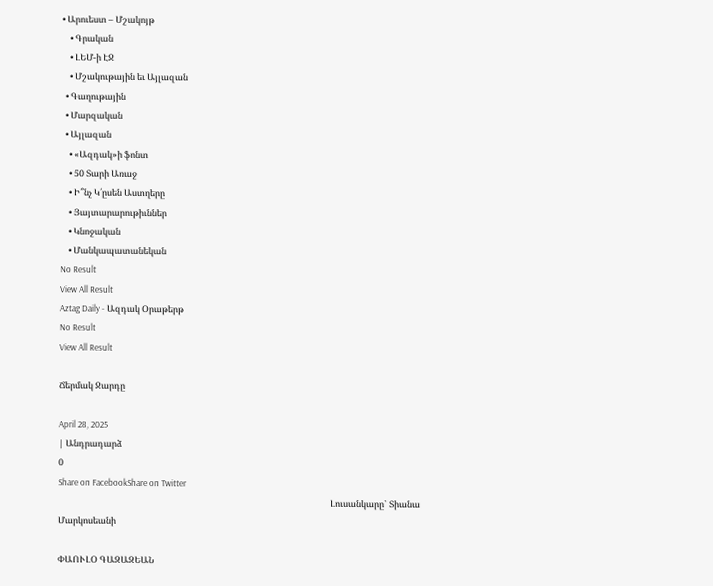• Արուեստ – Մշակոյթ
    • Գրական
    • ԼԵՄ-ի ԷՋ
    • Մշակութային եւ Այլազան
  • Գաղութային
  • Մարզական
  • Այլազան
    • «Ազդակ»ի ֆոնտ
    • 50 Տարի Առաջ
    • Ի՞նչ Կ՛ըսեն Աստղերը
    • Յայտարարութիւններ
    • Կնոջական
    • Մանկապատանեկան
No Result
View All Result
Aztag Daily - Ազդակ Օրաթերթ
No Result
View All Result

Ճերմակ Ջարդը

April 28, 2025
| Անդրադարձ
0
Share on FacebookShare on Twitter
                                                                                                                                        Լուսանկարը` Տիանա Մարկոսեանի

ՓԱՈՒԼՕ ԳԱԶԱԶԵԱՆ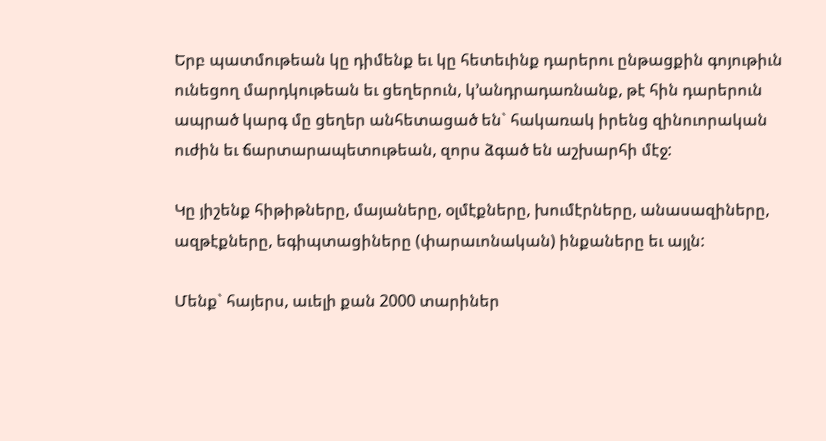Երբ պատմութեան կը դիմենք եւ կը հետեւինք դարերու ընթացքին գոյութիւն ունեցող մարդկութեան եւ ցեղերուն, կ’անդրադառնանք, թէ հին դարերուն ապրած կարգ մը ցեղեր անհետացած են` հակառակ իրենց զինուորական ուժին եւ ճարտարապետութեան, զորս ձգած են աշխարհի մէջ:

Կը յիշենք հիթիթները, մայաները, օլմէքները, խումէրները, անասազիները, ազթէքները, եգիպտացիները (փարաւոնական) ինքաները եւ այլն:

Մենք` հայերս, աւելի քան 2000 տարիներ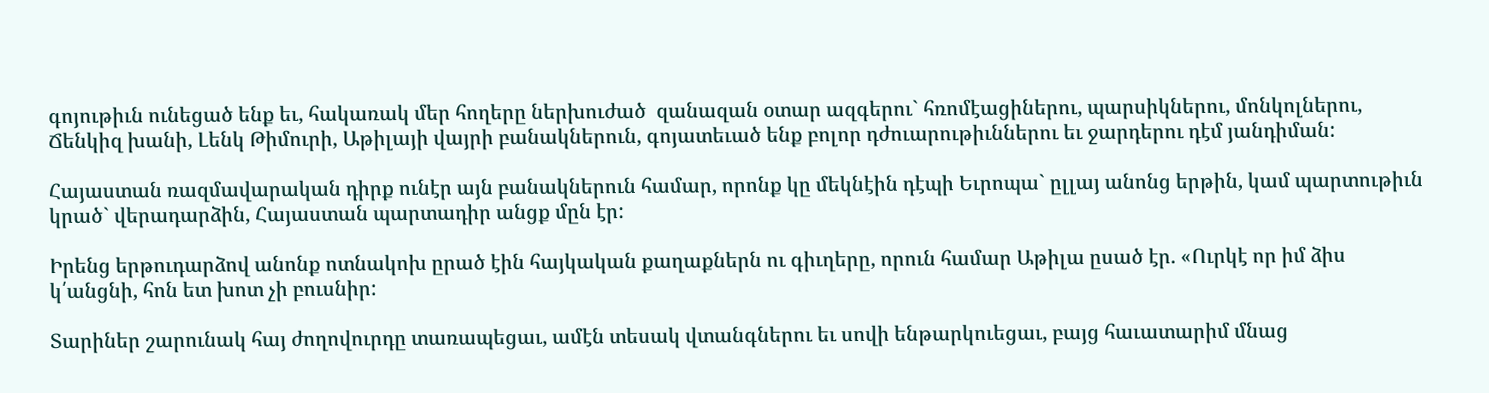գոյութիւն ունեցած ենք եւ, հակառակ մեր հողերը ներխուժած  զանազան օտար ազգերու` հռոմէացիներու, պարսիկներու, մոնկոլներու, Ճենկիզ խանի, Լենկ Թիմուրի, Աթիլայի վայրի բանակներուն, գոյատեւած ենք բոլոր դժուարութիւններու եւ ջարդերու դէմ յանդիման:

Հայաստան ռազմավարական դիրք ունէր այն բանակներուն համար, որոնք կը մեկնէին դէպի Եւրոպա` ըլլայ անոնց երթին, կամ պարտութիւն կրած` վերադարձին, Հայաստան պարտադիր անցք մըն էր:

Իրենց երթուդարձով անոնք ոտնակոխ ըրած էին հայկական քաղաքներն ու գիւղերը, որուն համար Աթիլա ըսած էր. «Ուրկէ որ իմ ձիս կ՛անցնի, հոն ետ խոտ չի բուսնիր:

Տարիներ շարունակ հայ ժողովուրդը տառապեցաւ, ամէն տեսակ վտանգներու եւ սովի ենթարկուեցաւ, բայց հաւատարիմ մնաց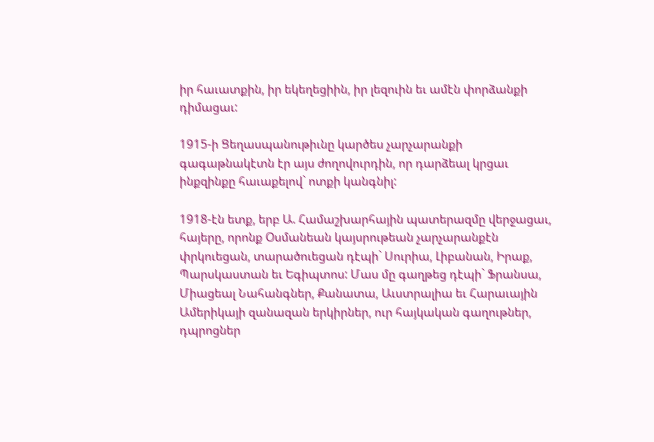իր հաւատքին, իր եկեղեցիին, իր լեզուին եւ ամէն փորձանքի դիմացաւ:

1915-ի Ցեղասպանութիւնը կարծես չարչարանքի գագաթնակէտն էր այս ժողովուրդին, որ դարձեալ կրցաւ ինքզինքը հաւաքելով` ոտքի կանգնիլ:

1918-էն ետք, երբ Ա. Համաշխարհային պատերազմը վերջացաւ, հայերը, որոնք Օսմանեան կայսրութեան չարչարանքէն փրկուեցան, տարածուեցան դէպի` Սուրիա, Լիբանան, Իրաք, Պարսկաստան եւ Եգիպտոս: Մաս մը գաղթեց դէպի` Ֆրանսա, Միացեալ Նահանգներ, Քանատա, Աւստրալիա եւ Հարաւային Ամերիկայի զանազան երկիրներ, ուր հայկական գաղութներ, դպրոցներ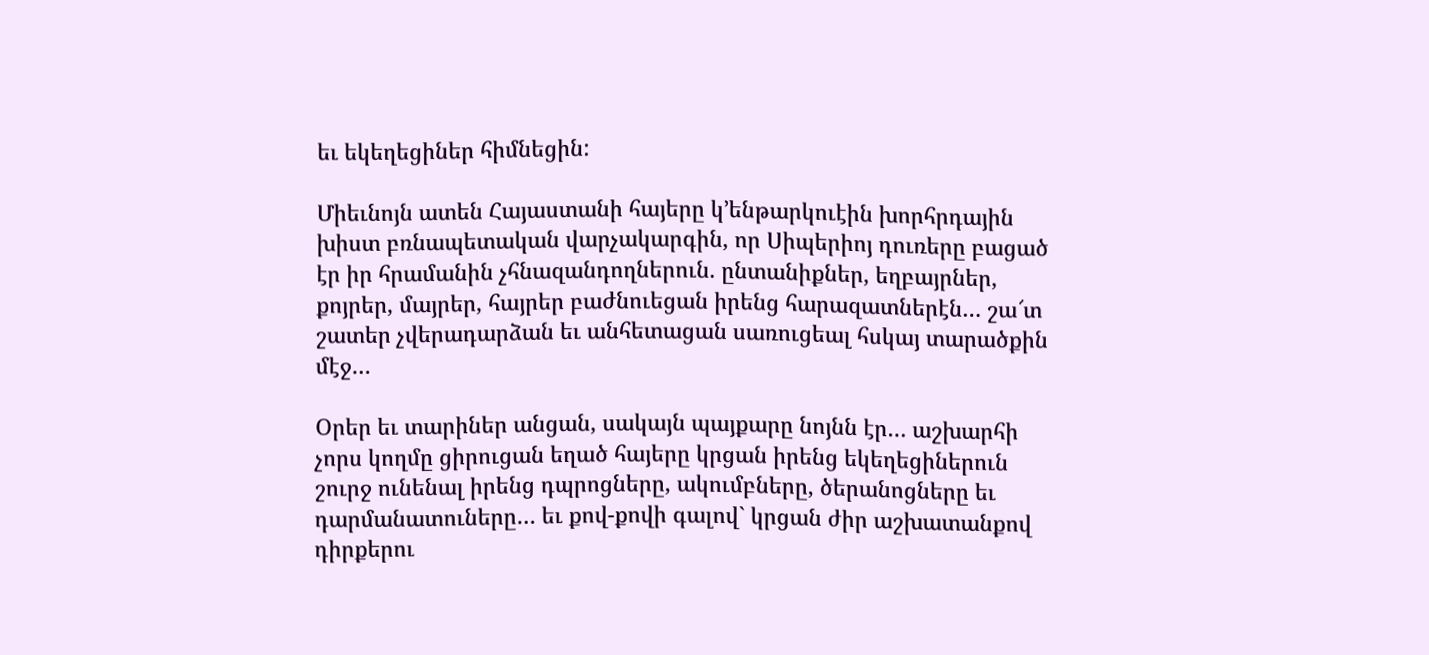եւ եկեղեցիներ հիմնեցին:

Միեւնոյն ատեն Հայաստանի հայերը կ’ենթարկուէին խորհրդային խիստ բռնապետական վարչակարգին, որ Սիպերիոյ դուռերը բացած էր իր հրամանին չհնազանդողներուն. ընտանիքներ, եղբայրներ, քոյրեր, մայրեր, հայրեր բաժնուեցան իրենց հարազատներէն… շա՜տ շատեր չվերադարձան եւ անհետացան սառուցեալ հսկայ տարածքին մէջ…

Օրեր եւ տարիներ անցան, սակայն պայքարը նոյնն էր… աշխարհի չորս կողմը ցիրուցան եղած հայերը կրցան իրենց եկեղեցիներուն շուրջ ունենալ իրենց դպրոցները, ակումբները, ծերանոցները եւ դարմանատուները… եւ քով-քովի գալով` կրցան ժիր աշխատանքով դիրքերու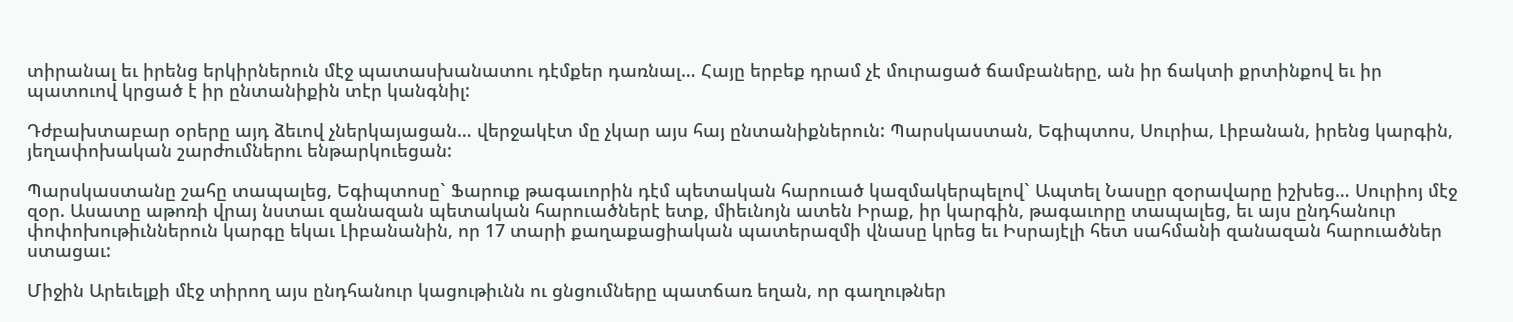տիրանալ եւ իրենց երկիրներուն մէջ պատասխանատու դէմքեր դառնալ… Հայը երբեք դրամ չէ մուրացած ճամբաները, ան իր ճակտի քրտինքով եւ իր պատուով կրցած է իր ընտանիքին տէր կանգնիլ:

Դժբախտաբար օրերը այդ ձեւով չներկայացան… վերջակէտ մը չկար այս հայ ընտանիքներուն: Պարսկաստան, Եգիպտոս, Սուրիա, Լիբանան, իրենց կարգին, յեղափոխական շարժումներու ենթարկուեցան:

Պարսկաստանը շահը տապալեց, Եգիպտոսը` Ֆարուք թագաւորին դէմ պետական հարուած կազմակերպելով` Ապտել Նասըր զօրավարը իշխեց… Սուրիոյ մէջ զօր. Ասատը աթոռի վրայ նստաւ զանազան պետական հարուածներէ ետք, միեւնոյն ատեն Իրաք, իր կարգին, թագաւորը տապալեց, եւ այս ընդհանուր փոփոխութիւններուն կարգը եկաւ Լիբանանին, որ 17 տարի քաղաքացիական պատերազմի վնասը կրեց եւ Իսրայէլի հետ սահմանի զանազան հարուածներ ստացաւ:

Միջին Արեւելքի մէջ տիրող այս ընդհանուր կացութիւնն ու ցնցումները պատճառ եղան, որ գաղութներ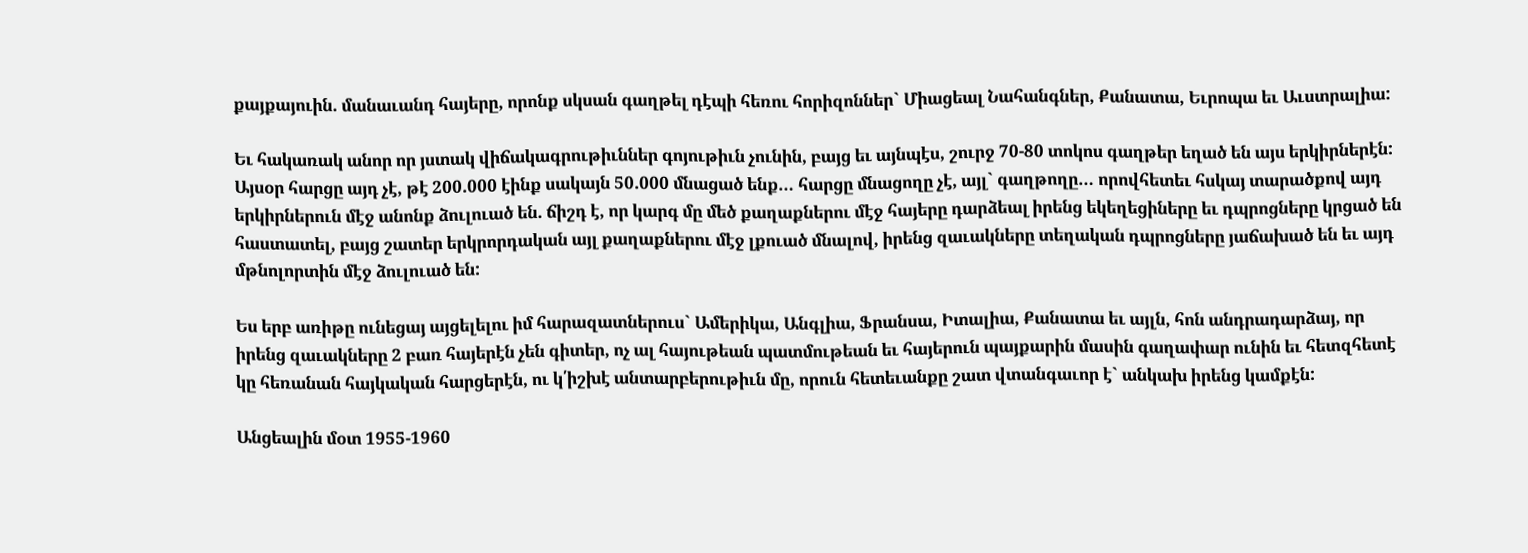քայքայուին. մանաւանդ հայերը, որոնք սկսան գաղթել դէպի հեռու հորիզոններ` Միացեալ Նահանգներ, Քանատա, Եւրոպա եւ Աւստրալիա:

Եւ հակառակ անոր որ յստակ վիճակագրութիւններ գոյութիւն չունին, բայց եւ այնպէս, շուրջ 70-80 տոկոս գաղթեր եղած են այս երկիրներէն: Այսօր հարցը այդ չէ, թէ 200.000 էինք սակայն 50.000 մնացած ենք… հարցը մնացողը չէ, այլ` գաղթողը… որովհետեւ հսկայ տարածքով այդ երկիրներուն մէջ անոնք ձուլուած են. ճիշդ է, որ կարգ մը մեծ քաղաքներու մէջ հայերը դարձեալ իրենց եկեղեցիները եւ դպրոցները կրցած են հաստատել, բայց շատեր երկրորդական այլ քաղաքներու մէջ լքուած մնալով, իրենց զաւակները տեղական դպրոցները յաճախած են եւ այդ մթնոլորտին մէջ ձուլուած են:

Ես երբ առիթը ունեցայ այցելելու իմ հարազատներուս` Ամերիկա, Անգլիա, Ֆրանսա, Իտալիա, Քանատա եւ այլն, հոն անդրադարձայ, որ իրենց զաւակները 2 բառ հայերէն չեն գիտեր, ոչ ալ հայութեան պատմութեան եւ հայերուն պայքարին մասին գաղափար ունին եւ հետզհետէ կը հեռանան հայկական հարցերէն, ու կ՛իշխէ անտարբերութիւն մը, որուն հետեւանքը շատ վտանգաւոր է` անկախ իրենց կամքէն:

Անցեալին մօտ 1955-1960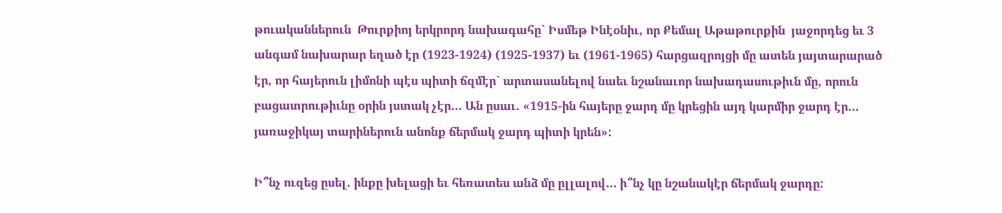թուականներուն  Թուրքիոյ երկրորդ նախագահը` Իսմեթ Ինէօնիւ, որ Քեմալ Աթաթուրքին  յաջորդեց եւ 3 անգամ նախարար եղած էր (1923-1924) (1925-1937) եւ (1961-1965) հարցազրոյցի մը ատեն յայտարարած էր, որ հայերուն լիմոնի պէս պիտի ճզմէր` արտասանելով նաեւ նշանաւոր նախադասութիւն մը, որուն բացատրութիւնը օրին յստակ չէր… Ան ըսաւ. «1915-ին հայերը ջարդ մը կրեցին այդ կարմիր ջարդ էր… յառաջիկայ տարիներուն անոնք ճերմակ ջարդ պիտի կրեն»:

Ի՞նչ ուզեց ըսել. ինքը խելացի եւ հեռատես անձ մը ըլլալով… ի՞նչ կը նշանակէր ճերմակ ջարդը: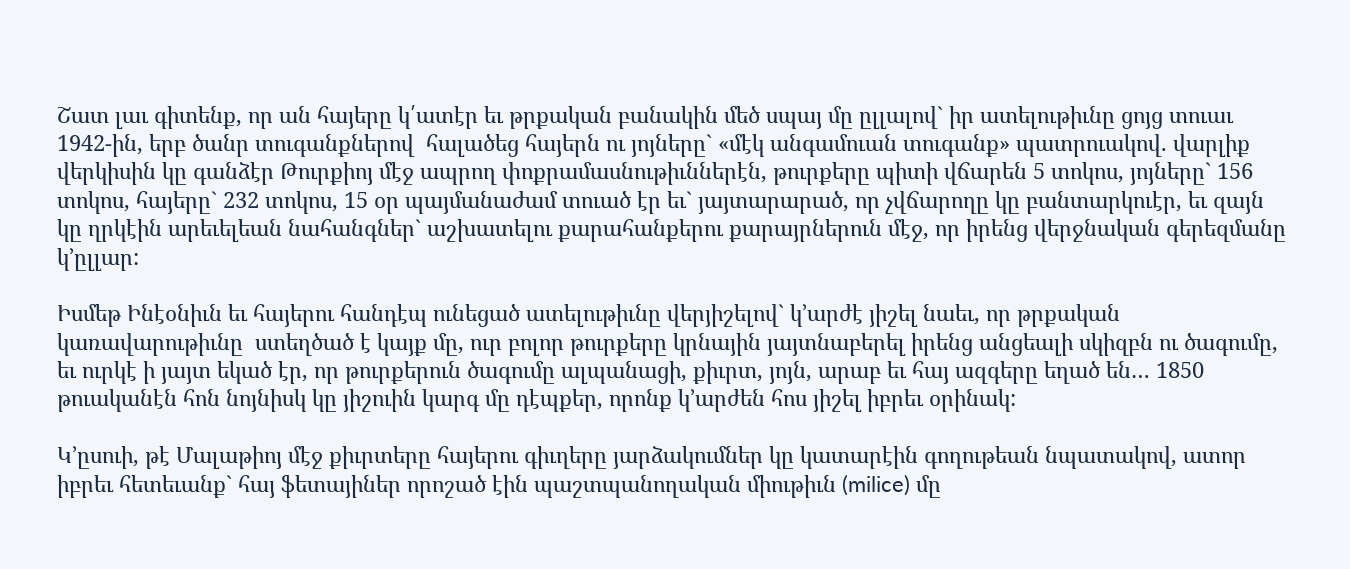Շատ լաւ գիտենք, որ ան հայերը կ՛ատէր եւ թրքական բանակին մեծ սպայ մը ըլլալով` իր ատելութիւնը ցոյց տուաւ 1942-ին, երբ ծանր տուգանքներով  հալածեց հայերն ու յոյները` «մէկ անգամուան տուգանք» պատրուակով. վարլիք վերկիսին կը գանձէր Թուրքիոյ մէջ ապրող փոքրամասնութիւններէն, թուրքերը պիտի վճարեն 5 տոկոս, յոյները` 156 տոկոս, հայերը` 232 տոկոս, 15 օր պայմանաժամ տուած էր եւ` յայտարարած, որ չվճարողը կը բանտարկուէր, եւ զայն կը ղրկէին արեւելեան նահանգներ` աշխատելու քարահանքերու քարայրներուն մէջ, որ իրենց վերջնական գերեզմանը կ’ըլլար:

Իսմեթ Ինէօնիւն եւ հայերու հանդէպ ունեցած ատելութիւնը վերյիշելով` կ’արժէ յիշել նաեւ, որ թրքական կառավարութիւնը  ստեղծած է կայք մը, ուր բոլոր թուրքերը կրնային յայտնաբերել իրենց անցեալի սկիզբն ու ծագումը, եւ ուրկէ ի յայտ եկած էր, որ թուրքերուն ծագումը ալպանացի, քիւրտ, յոյն, արաբ եւ հայ ազգերը եղած են… 1850 թուականէն հոն նոյնիսկ կը յիշուին կարգ մը դէպքեր, որոնք կ’արժեն հոս յիշել իբրեւ օրինակ:

Կ’ըսուի, թէ Մալաթիոյ մէջ քիւրտերը հայերու գիւղերը յարձակումներ կը կատարէին գողութեան նպատակով, ատոր իբրեւ հետեւանք` հայ ֆետայիներ որոշած էին պաշտպանողական միութիւն (milice) մը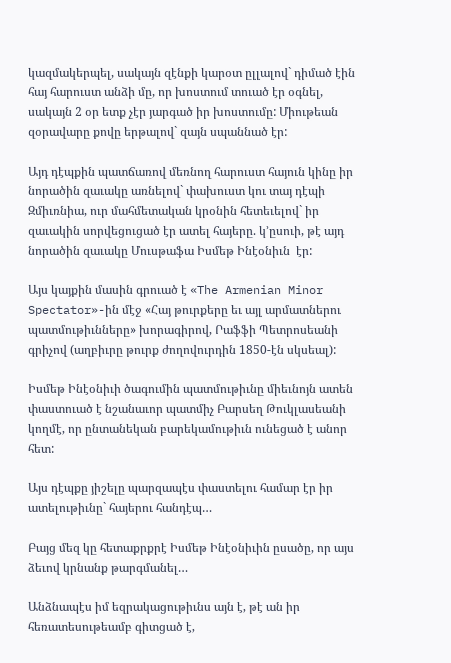կազմակերպել, սակայն զէնքի կարօտ ըլլալով` դիմած էին հայ հարուստ անձի մը, որ խոստում տուած էր օգնել, սակայն 2 օր ետք չէր յարգած իր խոստումը: Միութեան զօրավարը քովը երթալով` զայն սպաննած էր:

Այդ դէպքին պատճառով մեռնող հարուստ հայուն կինը իր նորածին զաւակը առնելով` փախուստ կու տայ դէպի Զմիւռնիա, ուր մահմետական կրօնին հետեւելով` իր զաւակին սորվեցուցած էր ատել հայերը. կ’ըսուի, թէ այդ նորածին զաւակը Մուսթաֆա Իսմեթ Ինէօնիւն  էր:

Այս կայքին մասին գրուած է «The Armenian Minor Spectator»-ին մէջ «Հայ թուրքերը եւ այլ արմատներու պատմութիւնները» խորագիրով, Րաֆֆի Պետրոսեանի գրիչով (աղբիւրը թուրք ժողովուրդին 1850-էն սկսեալ):

Իսմեթ Ինէօնիւի ծագումին պատմութիւնը միեւնոյն ատեն փաստուած է նշանաւոր պատմիչ Բարսեղ Թուկլասեանի կողմէ, որ ընտանեկան բարեկամութիւն ունեցած է անոր հետ:

Այս դէպքը յիշելը պարզապէս փաստելու համար էր իր ատելութիւնը` հայերու հանդէպ…

Բայց մեզ կը հետաքրքրէ Իսմեթ Ինէօնիւին ըսածը, որ այս ձեւով կրնանք թարգմանել…

Անձնապէս իմ եզրակացութիւնս այն է, թէ ան իր հեռատեսութեամբ գիտցած է,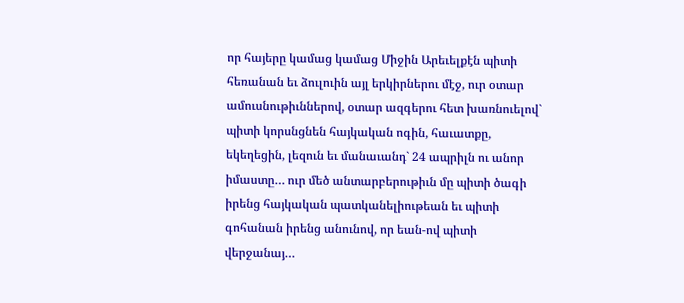որ հայերը կամաց կամաց Միջին Արեւելքէն պիտի հեռանան եւ ձուլուին այլ երկիրներու մէջ, ուր օտար ամուսնութիւններով, օտար ազգերու հետ խառնուելով` պիտի կորսնցնեն հայկական ոգին, հաւատքը, եկեղեցին, լեզուն եւ մանաւանդ` 24 ապրիլն ու անոր իմաստը… ուր մեծ անտարբերութիւն մը պիտի ծագի իրենց հայկական պատկանելիութեան եւ պիտի գոհանան իրենց անունով, որ եան-ով պիտի վերջանայ…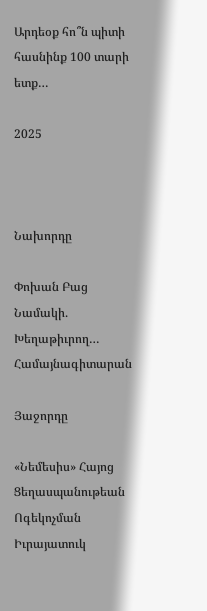Արդեօք հո՞ն պիտի հասնինք 100 տարի ետք…

2025



Նախորդը

Փոխան Բաց Նամակի. Խեղաթիւրող… Համայնագիտարան

Յաջորդը

«Նեմեսիս» Հայոց Ցեղասպանութեան Ոգեկոչման Իւրայատուկ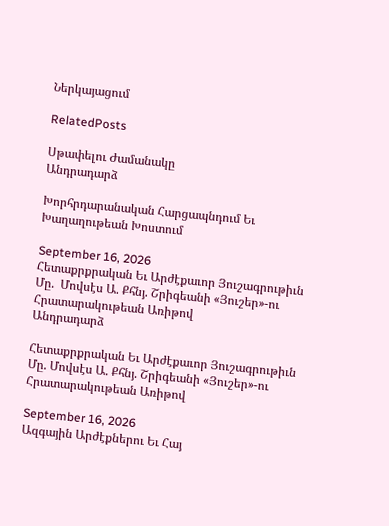Ներկայացում

RelatedPosts

Սթափելու Ժամանակը
Անդրադարձ

Խորհրդարանական Հարցապնդում Եւ Խաղաղութեան Խոստում

September 16, 2026
Հետաքրքրական Եւ Արժէքաւոր Յուշագրութիւն Մը.  Մովսէս Ա. Քհնյ. Շրիգեանի «Յուշեր»-ու Հրատարակութեան Առիթով
Անդրադարձ

Հետաքրքրական Եւ Արժէքաւոր Յուշագրութիւն Մը. Մովսէս Ա. Քհնյ. Շրիգեանի «Յուշեր»-ու Հրատարակութեան Առիթով

September 16, 2026
Ազգային Արժէքներու Եւ Հայ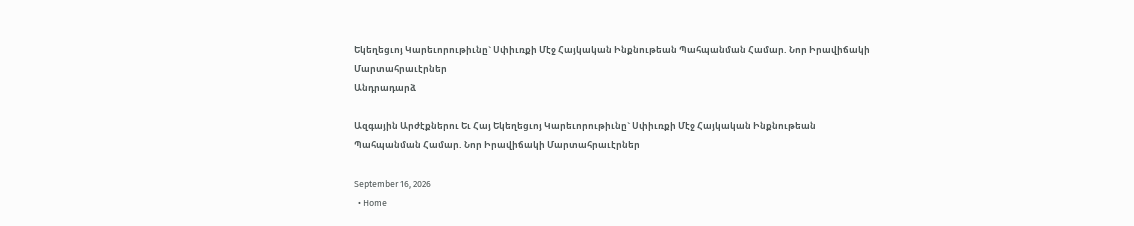Եկեղեցւոյ Կարեւորութիւնը` Սփիւռքի Մէջ Հայկական Ինքնութեան Պահպանման Համար. Նոր Իրավիճակի Մարտահրաւէրներ
Անդրադարձ

Ազգային Արժէքներու Եւ Հայ Եկեղեցւոյ Կարեւորութիւնը` Սփիւռքի Մէջ Հայկական Ինքնութեան Պահպանման Համար. Նոր Իրավիճակի Մարտահրաւէրներ

September 16, 2026
  • Home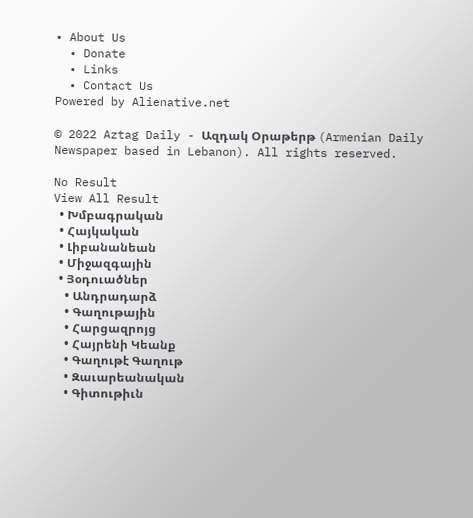• About Us
  • Donate
  • Links
  • Contact Us
Powered by Alienative.net

© 2022 Aztag Daily - Ազդակ Օրաթերթ (Armenian Daily Newspaper based in Lebanon). All rights reserved.

No Result
View All Result
  • Խմբագրական
  • Հայկական
  • Լիբանանեան
  • Միջազգային
  • Յօդուածներ
    • Անդրադարձ
    • Գաղութային
    • Հարցազրոյց
    • Հայրենի Կեանք
    • Գաղութէ Գաղութ
    • Զաւարեանական
    • Գիտութիւն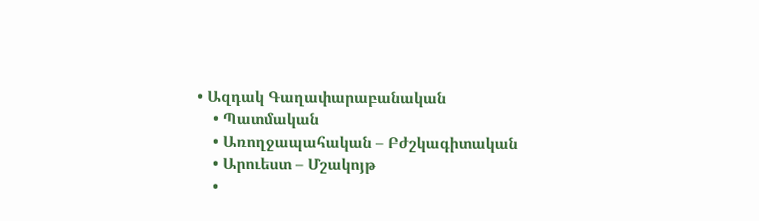• Ազդակ Գաղափարաբանական
    • Պատմական
    • Առողջապահական – Բժշկագիտական
    • Արուեստ – Մշակոյթ
    •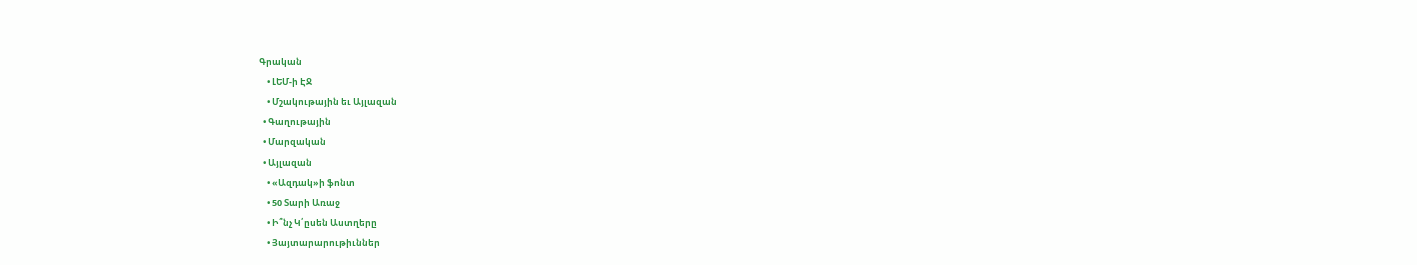Գրական
    • ԼԵՄ-ի ԷՋ
    • Մշակութային եւ Այլազան
  • Գաղութային
  • Մարզական
  • Այլազան
    • «Ազդակ»ի ֆոնտ
    • 50 Տարի Առաջ
    • Ի՞նչ Կ՛ըսեն Աստղերը
    • Յայտարարութիւններ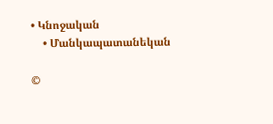• Կնոջական
    • Մանկապատանեկան

©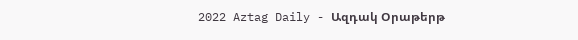2022 Aztag Daily - Ազդակ Օրաթերթ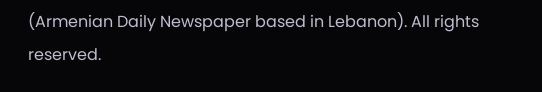(Armenian Daily Newspaper based in Lebanon). All rights reserved.